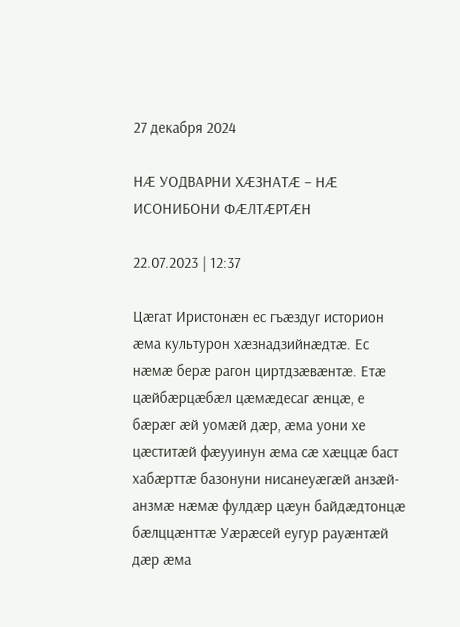27 декабря 2024

НÆ УОДВАРНИ ХÆЗНАТÆ – НÆ ИСОНИБОНИ ФÆЛТÆРТÆН

22.07.2023 | 12:37

Цæгат Иристонæн ес гъæздуг историон æма культурон хæзнадзийнæдтæ. Ес нæмæ берæ рагон циртдзæвæнтæ. Етæ цæйбæрцæбæл цæмæдесаг æнцæ, е бæрæг æй уомæй дæр, æма уони хе цæститæй фæууинун æма сæ хæццæ баст хабæрттæ базонуни нисанеуæгæй анзæй-анзмæ нæмæ фулдæр цæун байдæдтонцæ бæлццæнттæ Уæрæсей еугур рауæнтæй дæр æма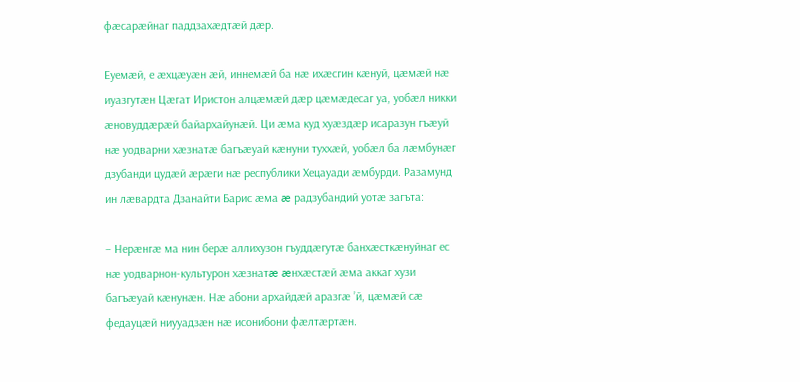фæсарæйнаг паддзахæдтæй дæр.

Еуемæй, е æхцæуæн æй, иннемæй ба нæ ихæсгин кæнуй, цæмæй нæ иуазгутæн Цæгат Иристон алцæмæй дæр цæмæдесаг уа, уобæл никки æновуддæрæй байархайунæй. Ци æма куд хуæздæр исаразун гъæуй нæ уодварни хæзнатæ багъæуай кæнуни туххæй, уобæл ба лæмбунæг дзубанди цудæй æрæги нæ республики Хецауади æмбурди. Разамунд ин лæвардта Дзанайти Барис æма æ радзубандий уотæ загъта:

– Нерæнгæ ма нин берæ аллихузон гъуддæгутæ банхæсткæнуйнаг ес нæ уодварнон-культурон хæзнатæ æнхæстæй æма аккаг хузи багъæуай кæнунæн. Нæ абони архайдæй аразгæ ’й, цæмæй сæ федауцæй ниууадзæн нæ исонибони фæлтæртæн.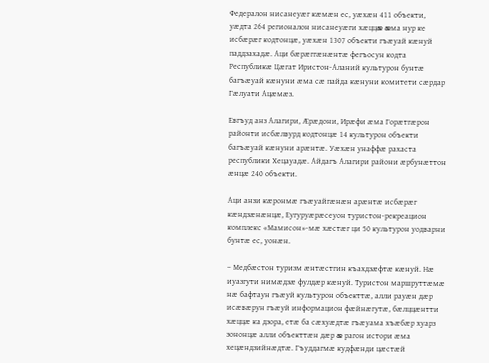Федералон нисанеуæг кæмæн ес, уæхæн 411 объекти, уæдта 264 регионалон нисанеуæги хæццæ æма нур ке исбæрæг кодтонцæ, уæхæн 1307 объекти гъæуай кæнуй паддзахадæ. Аци бæрæггæнæнтæ фегъосун кодта Республикæ Цæгат Иристон-Аланий культурон бунтæ багъæуай кæнуни æма сæ пайда кæнуни комитети сæрдар Гæлуати Ацæмæз.

Евгъуд анз Алагири, Æрæдони, Ирæфи æма Горæтгæрон районти исбæлвурд кодтонцæ 14 культурон объекти багъæуай кæнуни арæнтæ. Уæхæн унаффæ рахаста республики Хецауадæ. Айдагъ Алагири райони æрбунæттон æнцæ 240 объекти.

Аци анзи кæронмæ гъæуайгæнæн арæнтæ исбæрæг кæндзæнæнцæ, Еугуруæрæсеуон туристон-рекреацион комплекс «Мамисон»-мæ хæстæг ци 50 культурон уодварни бунтæ ес, уонæн.

– Медбæстон туризм æнтæстгин къахдзæфтæ кæнуй. Нæ иуазгути нимæдзæ фулдæр кæнуй. Туристон маршруттæмæ нæ бафтаун гъæуй культурон объекттæ, алли рауæн дæр исæвæрун гъæуй информацион фæйнæгутæ, бæлццæнтти хæццæ ка дзора, етæ ба сæхуæдтæ гъæуама хъæбæр хуарз зононцæ алли объекттæн дæр æ рагон истори æма хецæндзийнæдтæ. Гъуддагмæ кудфæнди цæстæй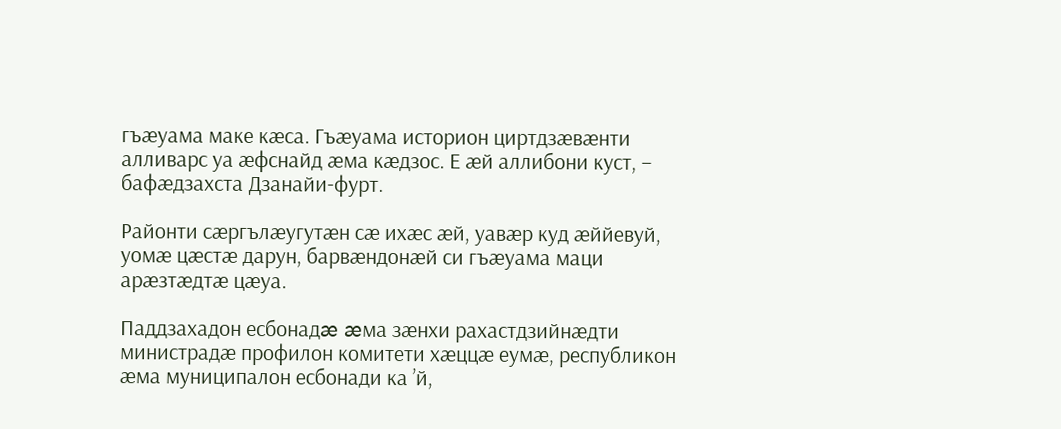гъæуама маке кæса. Гъæуама историон циртдзæвæнти алливарс уа æфснайд æма кæдзос. Е æй аллибони куст, – бафæдзахста Дзанайи-фурт.

Районти сæргълæугутæн сæ ихæс æй, уавæр куд æййевуй, уомæ цæстæ дарун, барвæндонæй си гъæуама маци арæзтæдтæ цæуа.

Паддзахадон есбонадæ æма зæнхи рахастдзийнæдти министрадæ профилон комитети хæццæ еумæ, республикон æма муниципалон есбонади ка ’й,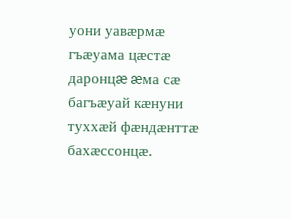уони уавæрмæ гъæуама цæстæ даронцæ æма сæ багъæуай кæнуни туххæй фæндæнттæ бахæссонцæ.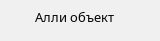Алли объект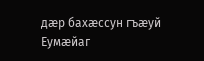дæр бахæссун гъæуй Еумæйаг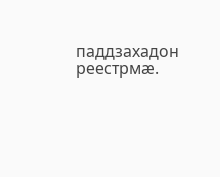паддзахадон реестрмæ.